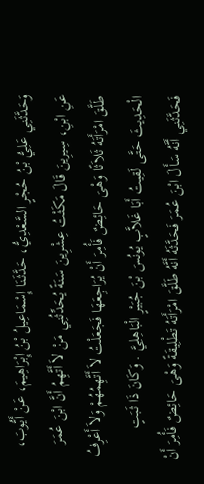وَحَدَّثَنِي عَلِيُّ بْنُ حُجْرٍ السَّعْدِيُّ، حَدَّثَنَا إِسْمَاعِيلُ بْنُ إِبْرَاهِيمَ، عَنْ أَيُّوبَ، عَنِ ابْنِ، سِيرِينَ قَالَ مَكَثْتُ عِشْرِينَ سَنَةً يُحَدِّثُنِي مَنْ لاَ أَتَّهِمُ أَنَّ ابْنَ عُمَرَ طَلَّقَ امْرَأَتَهُ ثَلاَثًا وَهْىَ حَائِضٌ فَأُمِرَ أَنْ يُرَاجِعَهَا فَجَعَلْتُ لاَ أَتَّهِمُهُمْ وَلاَ أَعْرِفُ الْحَدِيثَ حَتَّى لَقِيتُ أَبَا غَلاَّبٍ يُونُسَ بْنَ جُبَيْرٍ الْبَاهِلِيَّ . وَكَانَ ذَا ثَبَتٍ فَحَدَّثَنِي أَنَّهُ سَأَلَ ابْنَ عُمَرَ فَحَدَّثَهُ أَنَّهُ طَلَّقَ امْرَأَتَهُ تَطْلِيقَةً وَهْىَ حَائِضٌ فَأُمِرَ أَنْ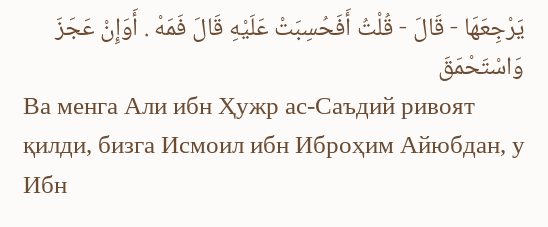يَرْجِعَهَا - قَالَ - قُلْتُ أَفَحُسِبَتْ عَلَيْهِ قَالَ فَمَهْ . أَوَإِنْ عَجَزَ وَاسْتَحْمَقَ
Ва менга Али ибн Ҳужр ас-Саъдий ривоят қилди, бизга Исмоил ибн Иброҳим Айюбдан, у Ибн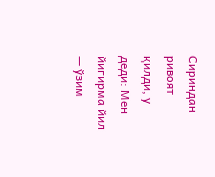Сириндан ривоят қилди, у деди: Мен йигирма йил — ўзим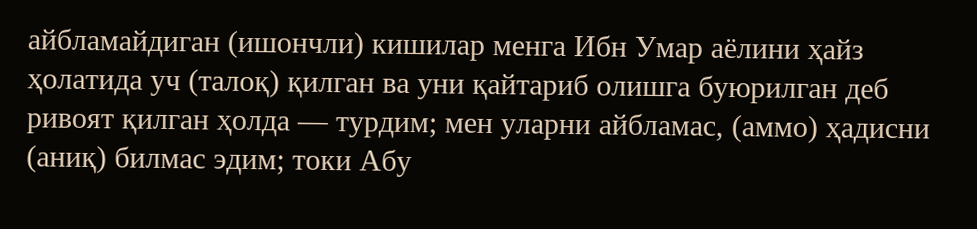айбламайдиган (ишончли) кишилар менга Ибн Умар аёлини ҳайз ҳолатида уч (талоқ) қилган ва уни қайтариб олишга буюрилган деб ривоят қилган ҳолда — турдим; мен уларни айбламас, (аммо) ҳадисни (аниқ) билмас эдим; токи Абу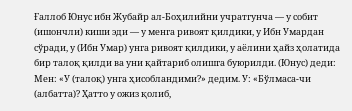Ғаллоб Юнус ибн Жубайр ал-Боҳилийни учратгунча — у собит (ишончли) киши эди — у менга ривоят қилдики, у Ибн Умардан сўради, у (Ибн Умар) унга ривоят қилдики, у аёлини ҳайз ҳолатида бир талоқ қилди ва уни қайтариб олишга буюрилди. (Юнус) деди: Мен: «У (талоқ) унга ҳисобландими?» дедим. У: «Бўлмаса-чи (албатта)? Ҳатто у ожиз қолиб,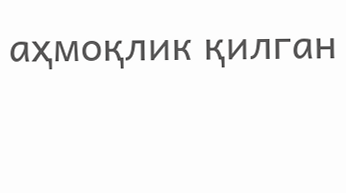аҳмоқлик қилган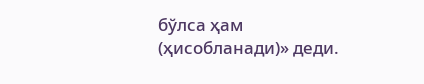бўлса ҳам (ҳисобланади)» деди.